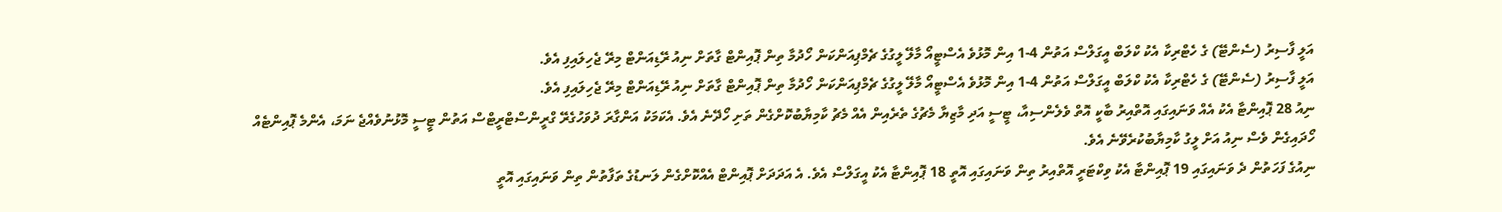އަލީ ފާސިރު (ސެންޓޭ) ގެ ހެޓްރިކާ އެކު ކްލަބް އީގަލްސް އަތުން 4-1 އިން މޮޅުވެ އެސްޓީއޯ މާލޭ ލީގުގެ ޗެމްޕިއަންކަން ހޯދުމާ ތިން ޕޮއިންޓް ގާތަށް ނިއު ރޭޑިއަންޓް މިރޭ ޖެހިލައިފި އެވެ.
އަލީ ފާސިރު (ސެންޓޭ) ގެ ހެޓްރިކާ އެކު ކްލަބް އީގަލްސް އަތުން 4-1 އިން މޮޅުވެ އެސްޓީއޯ މާލޭ ލީގުގެ ޗެމްޕިއަންކަން ހޯދުމާ ތިން ޕޮއިންޓް ގާތަށް ނިއު ރޭޑިއަންޓް މިރޭ ޖެހިލައިފި އެވެ.
ނިއު 28 ޕޮއިންޓާ އެކު އެއް ވަނައިގައި އޮތްއިރު ބާކީ އޮތް ވެލެންސިއާ، ޓީސީ އަދި މާޒިޔާ މެޗުގެ ތެރެއިން އެއް މެޗު ކާމިޔާބުކޮށްގެން ތަށި ހޯދޭނެ އެވެ. އެކަމަކު އަންގާރަ ދުވަހުގެރޭ ގްރީންސްޓްރީޓްސް އަތުން ޓީސީ މޮޅުނުވެއްޖެ ނަމަ، އެންމެ ޕޮއިންޓެއް ހޯދައިގެން ވެސް ނިއު އަށް ލީގު ކާމިޔާބުކުރެވޭނެ އެވެ.
ނިއުގެ ފަހަތުން ދެ ވަނައިގައި 19 ޕޮއިންޓާ އެކު ވިކްޓަރީ އޮތްއިރު ތިން ވަނައިގައި އޮތީ 18 ޕޮއިންޓާ އެކު އީގަލްސް އެވެ. އެ އަދަދަށް ޕޮއިންޓް އެއްކޮށްގެން ލަނޑުގެ ތަފާތުން ތިން ވަނައިގައި އޮތީ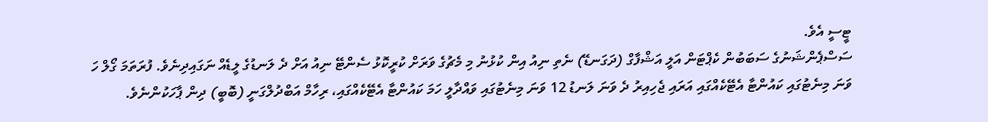ޓީސީ އެވެ.
ސަސްޕެންޝަނުގެ ސަބަބުން ކެޕްޓަން އަލީ އަޝްފާގް (ދަގަނޑޭ) ނެތި ނިއު އިން ކުޅުނު މި މެޗުގެ ވަރަށް ކުރީކޮޅު ސެންޓޭ ނިއު އަށް ދެ ލަނޑުގެ ލީޑެއް ނަގައިދިނެވެ. ފުރަތަމަ ގޯލް ހަ ވަނަ މިނެޓުގައި ކައުންޓާ އެޓޭކެއްގައި އަރައި ޖެހިއިރު ދެ ވަނަ ލަނޑު 12 ވަނަ މިނެޓުގައި ވައްދާލީ ހަމަ ކައުންޓާ އެޓޭކެއްގައި، ރިހާމް އަބްދުލްގަނީ (ބޮބީ) ދިން ޕާހަކުންނެވެ.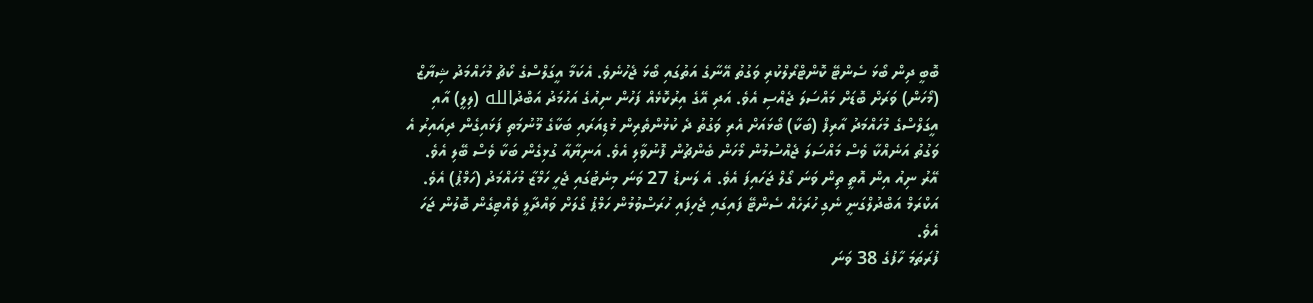ބޮބީ ދިން ބޯޅަ ސެންޓޭ ކޮންޓްރޯލްކުރި ވަގުތު އޭނާގެ އަތުގައި ބޯޅަ ޖެހުނެވެ. އެކަމާ އީގަލްސްގެ ކޯޗު މުހައްމަދު ޝިޔާޒް (މޯހަން) ވަރަށް ބޮޑަށް މައްސަލަ ޖެއްސި އެވެ. އަދި އޭގެ އިރުކޮޅެއް ފަހުން ނިއުގެ އަހުމަދު އަބްދުالله (ލިލީ) އާއި އީގަލްސްގެ މުހައްމަދު އާރިފް (ބަކާ) ބޯޅައަށް އެރި ވަގުތު ދެ ކުޅުންތެރިން މުޑިއަރައި ބަކާގެ މޫނުމަތި ފަޅައިގެން ދިއައިރު އެ ވަގުތު އަނެއްކާ ވެސް މައްސަލަ ޖެއްސުމުން މޯހަން ބެންޗުން ފޮނުވާލި އެވެ. އަނިޔާއާ ގުޅިގެން ބަކާ ވެސް ބޭލި އެވެ.
އޭރު ނިއު އިން އޮތީ ތިން ވަނަ ގޯލް ޖަހައިފަ އެވެ. އެ ލަނޑު 27 ވަނަ މިނެޓުގައި ޖެހީ ހަމްޒާ މުހައްމަދު (ހަމްޕު) އެވެ. އަކްރަމް އަބްދުލްގަނީ ނެގި ހުރަހެއް ސެންޓޭ ފައިގައި ޖެހިފައި ހުރަސްވުމުން ހަމްޕު ގޯލަށް ވައްދާލީ ވެއްޓިގެން ބޮލުން ޖަހަ އެވެ.
ފުރަތަމަ ހާފުގެ 38 ވަނަ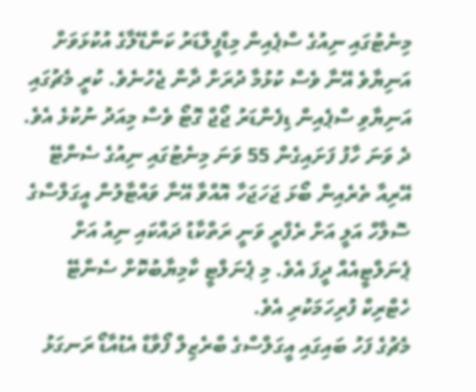މިނެޓުގައި ނިއުގެ ސްޕެއިން މިޑްފީލްޑަރު ކަންޑޭލާގެ އުކުޅަވަށް އަނިޔާވެ އޭނާ ވެސް ކުޅުމާ ދުރަށް ދާން ޖެހުނެވެ. ކުރީ މެޗުގައި އަނިޔާވި ސްޕެއިން ޑިފެންޑަރު ޖޯޖް ގޮޓޯ ވެސް މިއަދު ނުކުޅެ އެވެ.
ދެ ވަނަ ހާފު ފަށައިގެން 55 ވަނަ މިނެޓުގައި ނިއުގެ ސެންޓޭ އޭރިއާ ތެރެއިން ބޯޅަ ޖަހަޖަހާ އޮއްވާ އޭނާ ވައްޓާލުން އީގަލްސްގެ ސޮލާހް އަލީ އަށް ރެފްރީ ވަނީ ރަތްކާޑު ދައްކައި ނިއު އަށް ޕެނަލްޓީއެއް ދީފަ އެވެ. މި ޕެނަލްޓީ ކާމިޔާބުކޮށް ސެންޓޭ ހެޓްރިކް ފުރިހަމަކުރި އެވެ.
މެޗުގެ ފަހު ބައިގައި އީގަލްސްގެ ބްރެޒިލް ފޯވާޑް އެޑުއާޑޯ ރަނގަޅު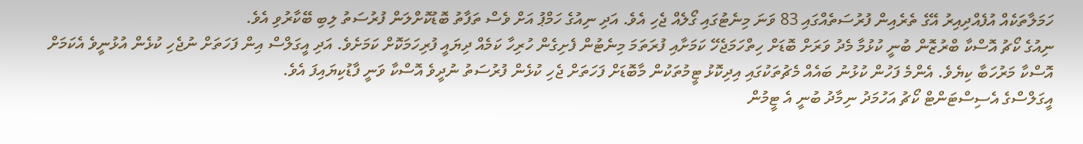ހަމަލާތަކެއް އުފެއްދިއިރު އޭގެ ތެރެއިން ފުރުސަތެއްގައި 83 ވަނަ މިނެޓުގައި ގޯލެއް ޖެހި އެވެ. އަދި ނިއުގެ ހަމްޕު އަށް ވެސް ތަފާތު ބޮޑުކޮށްލަން ފުރުސަތު ލިބި ބޭކާރުވި އެވެ.
ނިއުގެ ކޯޗު އޮސްކާ ބްރުޒޮން ބުނީ ކުޅުމާ މެދު ވަރަށް ބޮޑަށް ހިތްހަމަޖެހޭ ކަމަށާއި ފުރަތަމަ މިނެޓުން ފެށިގެން ހުރިހާ ކަމެއް ދިޔައީ ފުރިހަމަކޮށް ކަމަށެވެ. އަދި އީގަލްސް އިން ފަހަތަށް ނުޖެހި ކުޅެން އުޅުނީވެ އެކަމަށް އޮސްކާ މަރުހަބާ ކިޔެވެ. އެންމެ ފަހުން ކުޅުނު ބައެއް މެޗުތަކުގައި އިދިކޮޅު ޓީމުތަކުން މާބޮޑަށް ފަހަތަށް ޖެހި ކުޅެން ފުރުސަތު ނުދީވެ އޮސްކާ ވަނީ ފާޑުކިޔައިފަ އެވެ.
އީގަލްސްގެ އެސިސްޓަންޓް ކޯޗު އަހުމަދު ނިމާދު ބުނީ އެ ޓީމުން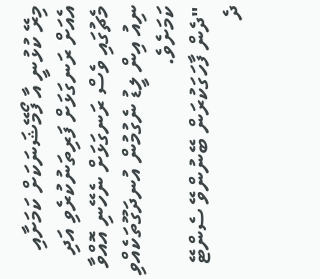މިރޭ ކުޅުނީ އާ ފޯމޭޝަނަކަށް ކަމަށާއި އެއަށް ރަނގަޅަށް ފަރިތަނުކުރެވި އަދި މެޗުގައި ވެސް ރަނގަޅަށް ނެހޭނި އޮއްވާ ނިއު އިން ލީޑު ނެގުމުން އުނދަގޫތަކެއްވި ކަމަށެވެ.
"ދެން ފާހަގަކުރަން ބޭނުންވޭ ސެންޓޭ ދެ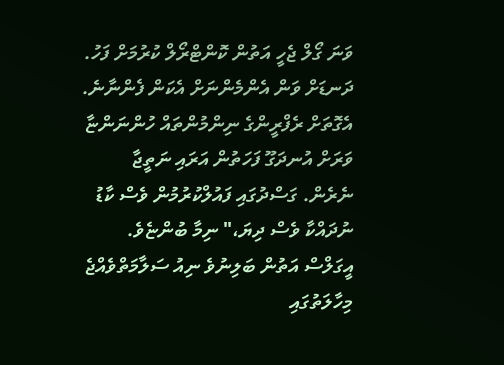ވަނަ ގޯލް ޖެހީ އަތުން ކޮންޓްރޯލް ކުރުމަށް ފަހު. ދަނޑަށް ވަން އެންމެންނަށް އެކަން ފެންނާނެ. އެގޮތަށް ރެފްރީންގެ ނިންމުންތައް ހުންނަންޏާ ވަރަށް އުނދަގޫ ފަހަތުން އަރައި ނަތީޖާ ނެރެން. ގަސްދުގައި ފައުލްކުރުމުން ވެސް ކާޑު ނުދައްކާ ވެސް ދިޔަ،" ނިމާ ބުންޏެވެ.
އީގަލްސް އަތުން ބަލިނުވެ ނިއު ސަލާމަތްވެއްޖެ
މިހާލަތުގައި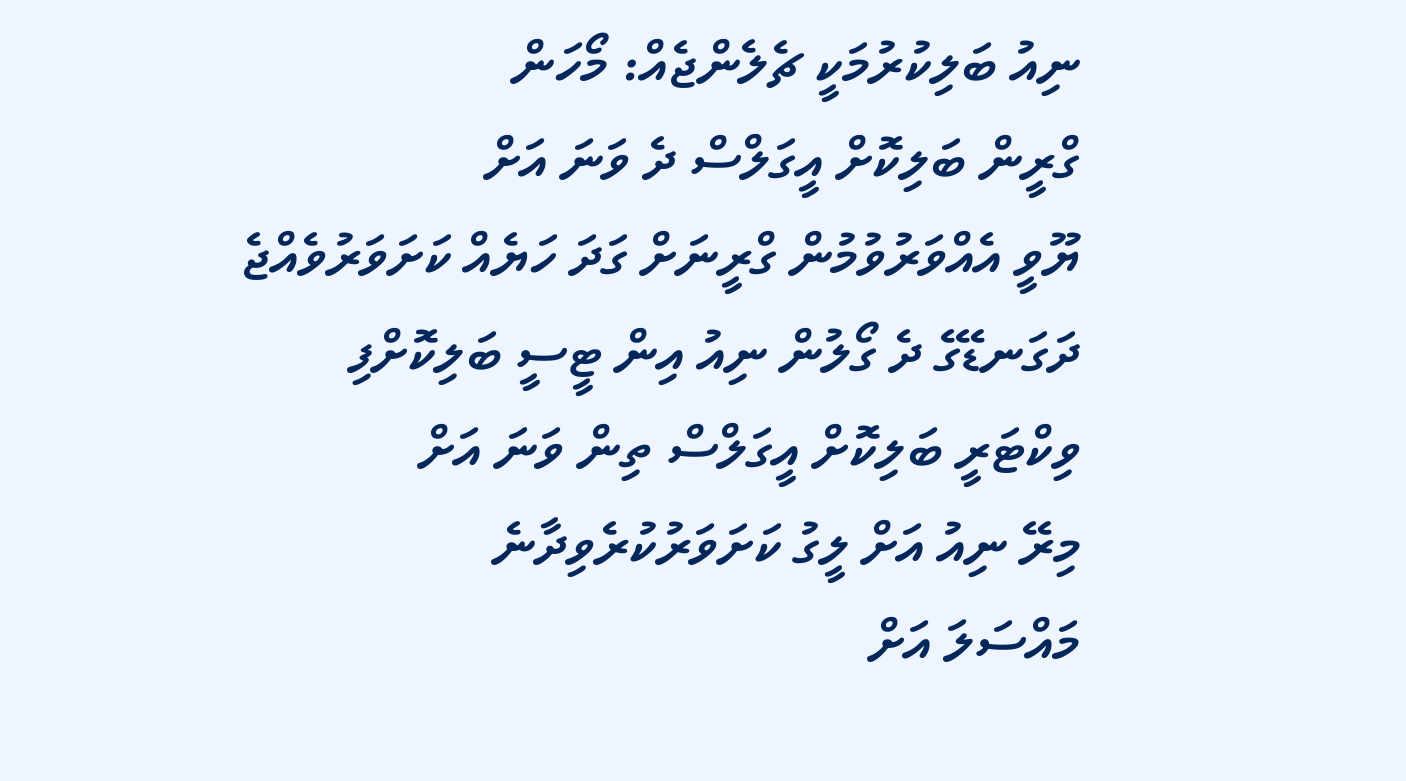ނިއު ބަލިކުރުމަކީ ޗެލެންޖެއް: މޯހަން
ގްރީން ބަލިކޮށް އީގަލްސް ދެ ވަނަ އަށް
ޔޫވީ އެއްވަރުވުމުން ގްރީނަށް ގަދަ ހަޔެއް ކަށަވަރުވެއްޖެ
ދަގަނޑޭގެ ދެ ގޯލުން ނިއު އިން ޓީސީ ބަލިކޮށްފި
ވިކްޓަރީ ބަލިކޮށް އީގަލްސް ތިން ވަނަ އަށް
މިރޭ ނިއު އަށް ލީގު ކަށަވަރުކުރެވިދާނެ
މައްސަލަ އަށް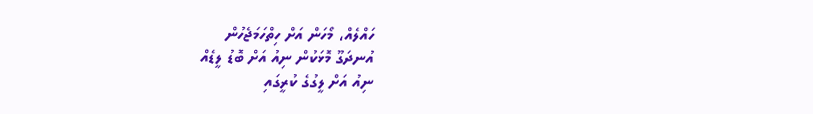ހައްލެއް، މޯހަން އަށް ހިތްހަމަޖެހުން
އުނދަގޫ މޮޅަކުން ނިއު އަށް ބޮޑު ލީޑެއް
ނިއު އަށް ލީގުގެ ކުރީގައި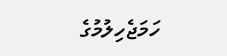ހަމަޖެހިލުމުގެ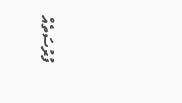ފުރުސަތެއް